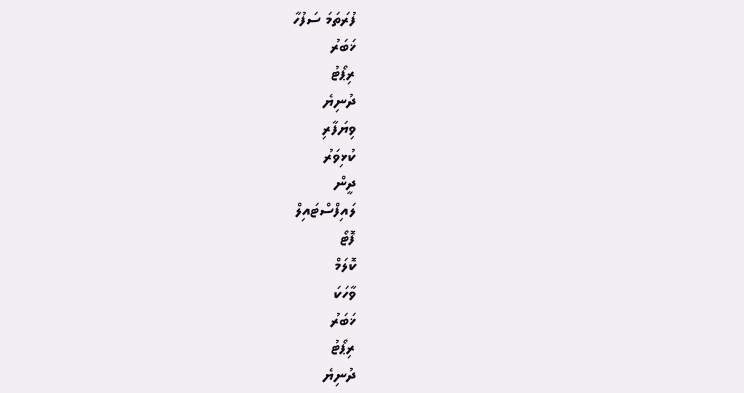ފުރަތަމަ ސަފުހާ
ޚަބަރު
ރިޕޯޓު
ދުނިޔެ
ވިޔަފާރި
ކުޅިވަރު
ދީން
ލައިފްސްޓައިލް
ފޮޓޯ
ކޮލަމް
ވާހަކަ
ޚަބަރު
ރިޕޯޓު
ދުނިޔެ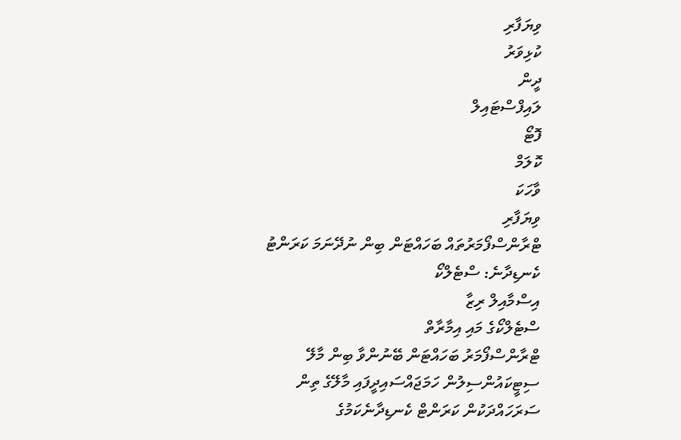ވިޔަފާރި
ކުޅިވަރު
ދީން
ލައިފްސްޓައިލް
ފޮޓޯ
ކޮލަމް
ވާހަކަ
ވިޔަފާރި
ޓްރާންސްފޯމަރުތައް ބަހައްޓަން ބިން ނުދޭނަމަ ކަރަންޓު ކެނޑިދާނެ: ސްޓެލްކޯ
އިސްމާއިލް ރިޒާ
ސްޓެލްކޯގެ މައި އިމާރާތް
ޓްރާންސްފޯމަރު ބަހައްޓަން ބޭނުންވާ ބިން މާލޭ ސިޓީކައުންސިލުން ހަމަޖައްސައިދީފައި މާލޭގެ ތިން ސަރަހައްދަކުން ކަރަންޓް ކެނޑިދާނެކަމުގެ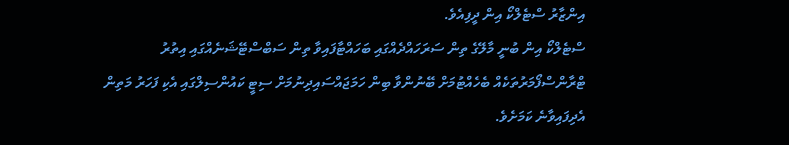އިންޒާރު ސްޓެލްކޯ އިން ދީފިއެވެ.
ސްޓެލްކޯ އިން ބުނީ މާލޭގެ ތިން ސަރަހައްދެއްގައި ބަހައްޓާފައިވާ ތިން ސަބްސްޓޭޝަނެއްގައި އިތުރު ޓްރާންސްފޯމަރުތަކެއް ބެހެއްޓުމަށް ބޭނުންވާ ބިން ހަމަޖައްސައިދިނުމަށް ސިޓީ ކައުންސިލްގައި އެކި ފަހަރު މަތިން އެދިފައިވާނެ ކަމަށެވެ.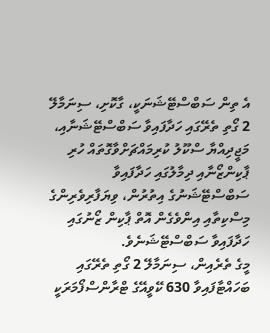އެ ތިން ސަބްސްޓޭޝަނަކީ، ގާކޮށި، ސިނަމާލޭ 2 ގޯތި ތެރޭގައި ހަދާފައިވާ ސަބްސްޓޭޝަނާއި، މަޖީދިއްޔާ ސްކޫލު ކުރިމައްޗަށްވާގޮތައް ހުރި ޕާކިންޒޯނާއި ދިމާލުގައި ހަދާފައިވާ ސަބްސްޓޭޝަނުގެ އިތުރުން، ވިޔަފާރިވެރިންގެ މިސްކިތާއި އިންވެގެން އޮތް ޕާކިން ޒޯނުގައި ހަދާފައިވާ ސަބްސްޓޭޝަނެވެ.
މީގެ ތެރެއިން، ސިނަމާލޭ 2 ގޯތި ތެރޭގައި ބަހައްޓާފައިވާ 630 ކޭވީއޭގެ ޓްރާންސްފޯމަރަކީ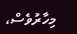މިހާރުވެސް،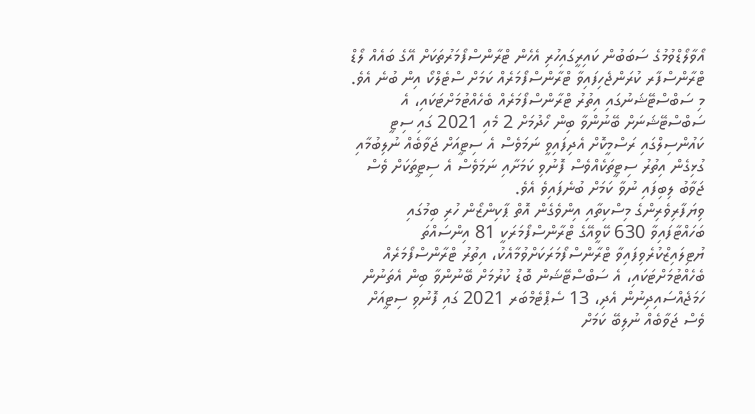އޯވާލޯޑްވުމުގެ ސަބަބުން ކައިރީގައިހުރި އެހެން ޓްރާންސްފޯމަރުތަކަށް އޭގެ ބައެއް ލޯޑް ޓްރާންސްފާރ ކުރަންޖެހިފައިވާ ޓްރާންސްފޯމަރެއް ކަމަށް ސްޓެލްކޯ އިން ބުނެ އެވެ. މި ސަބްސްޓޭޝަނުގައި އިތުރު ޓްރާންސްފޯމަރެއް ބެހެއްޓުމަށްޓަކައި، އެ ސަބްސްޓޭޝަނަށް ބޭނުންވާ ބިން ހޯދުމަށް 2 މެއި 2021 ގައި ސިޓީ ކައުންސިލްގައި ރަސްމީކޮށް އެދިފައިވީ ނަމަވެސް އެ ސިޓީއަށް ޖަވާބެއް ނުލިބުމާއި ގުޅިގެން އިތުރު ސިޓީތަކެއްވެސް ފޮނުވި ކަމަށާއި ނަމަވެސް އެ ސިޓީތަކަށް ވެސް ޖަވާބު ލިބިފައި ނުވާ ކަމަށް ބުނެފައިވެ އެވެ.
ވިޔަފާރިވެރިންގެ މިސްކިތާއި އިންވެގެން އޮތް ޕާކިންޒޯން ހުރި ބިމުގައި ބަހައްޓާފައިވާ 630 ކޭވީއޭގެ ޓްރާންސްފޯމަރަކީ 81 އިންސައްތަ ޔުޓިލައިޒްކުރެވިފައިވާ ޓްރާންސްފޯމަރަކަށްވުމާއެކު، އިތުރު ޓްރާންސްފޯމަރެއް ބެހެއްޓުމަށްޓަކައި، އެ ސަބްސްޓޭޝަން ބޮޑު ކުރުމަށް ބޭނުންވާ ބިން އެތަނުން ހަމަޖެއްސައިދިނުން އެދި، 13 ސެޕްޓެމްބަރ 2021 ގައި ފޮނުވި ސިޓީއަށް ވެސް ޖަވާބެއް ނުލިބޭ ކަމަށް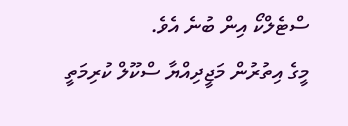ސްޓެލްކޯ އިން ބުނެ އެވެ.
މީގެ އިތުރުން މަޖީދިއްޔާ ސްކޫލް ކުރިމަތީ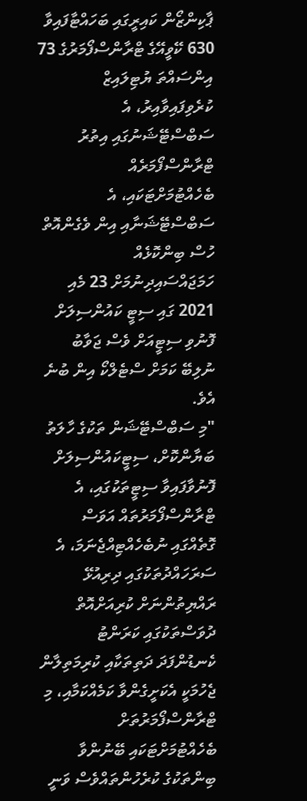ޕާކިންޒޯން ކައިރީގައި ބަހައްޓާފައިވާ 630 ކޭވީއޭގެ ޓްރާންސްފޯމަރުގެ 73 އިންސައްތަ ޔުޓިލައިޒް ކުރެވިފައިވާއިރު، އެ ސަބްސްޓޭޝަނުގައި އިތުރު ޓްރާންސްފޯމަރެއް ބެހެއްޓުމަށްޓަކައި، އެ ސަބްސްޓޭޝަނާއި އިން ވެގެންއޮތް ހުސް ބިންކޮޅެއް ހަމަޖައްސައިދިނުމަށް 23 މެއި 2021 ގައި ސިޓީ ކައުންސިލަށް ފޮނުވި ސިޓީއަށް ވެސް ޖަވާބު ނުލިބޭ ކަމަށް ސްޓެލްކޯ އިން ބުނެ އެވެ.
"މި ސަބްސްޓޭޝަން ތަކުގެ ހާލަތު ބަޔާންކޮށް، ސިޓީކައުންސިލަށް ފޮނުވާފައިވާ ސިޓީތަކުގައި، އެ ޓްރާންސްފޯމަރުތައް އަވަސް ގޮތެއްގައި ނުބެހެއްޓިއްޖެނަމަ، އެ ސަރަހައްދުތަކުގައި ދިރިއުޅޭ ރައްޔިތުންނަށް ކުރިއަށްއޮތް ދުވަސްތަކުގައި ކަރަންޓު ކެނޑުންފަދަ ދަތިތަކާއި ކުރިމަތިލާން ޖެހުމަކީ އެކަށީގެންވާ ކަމެއްކަމާއި، މި ޓްރާންސްފޯމަރުތަށް ބެހެއްޓުމަށްޓަކައި ބޭނުންވާ ބިންތަކުގެ ކުރެހުންތައްވެސް ވަނީ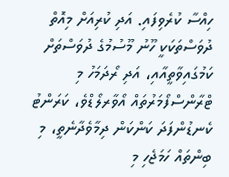ހިއްސާ ކުރެވިފައި. އަދި ކުރިއަށް މިއޮތް ދުވަސްތަކަކީ ހޫނު މޫސުމުގެ ދުވަސްތަށް ކަމުގައިވާތީއާއި، އަދި ރޯދަމަހު މި ޓްރާންސްފޯމަރުތައް އޯވާރލޯޑްވެ، ކަރަންޓު ކެނޑުންފަދަ ކަންކަން ދިމާވެދާނެތީ، މި ބިންތައް ހަމަޖެހި މި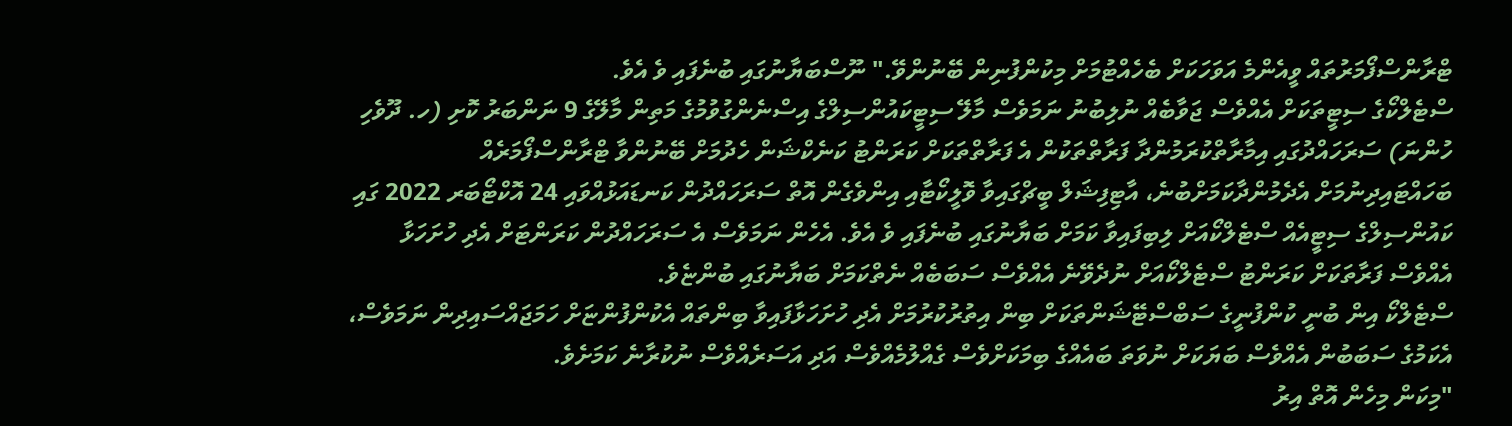ޓްރާންސްފޯމަރުތައް ވީއެންމެ އަވަހަކަށް ބެހެއްޓުމަށް މިކުންފުނިން ބޭނުންވޭ." ނޫސްބަޔާނުގައި ބުނެފައި ވެ އެވެ.
ސްޓެލްކޯގެ ސިޓީތަކަށް އެއްވެސް ޖަވާބެއް ނުލިބުނު ނަމަވެސް މާލޭ ސިޓީކައުންސިލްގެ އިސްނެންގުވުމުގެ މަތިން މާލޭގެ 9 ނަންބަރު ކޮށި (ހ. ދޫވެހި ހުންނަ) ސަރަހައްދުގައި އިމާރާތްކުރަމުންދާ ފަރާތްތަކުން އެ ފަރާތްތަކަށް ކަރަންޓު ކަނެކްޝަން ހެދުމަށް ބޭނުންވާ ޓްރާންސްފޯމަރެއް ބަހައްޓައިދިނުމަށް އެދެމުންދާކަމަށްބުނެ، އާޓިފިޝަލް ބީޗްގައިވާ ވޮލީކޯޓާއި އިންވެގެން އޮތް ސަރަހައްދުން ކަނޑައަޅުއްވައި 24 އޮކްޓޯބަރ 2022 ގައި ކައުންސިލްގެ ސިޓީއެއް ސްޓެލްކޯއަށް ލިބިފައިވާ ކަމަށް ބަޔާނުގައި ބުނެފައި ވެ އެވެ. އެހެން ނަމަވެސް އެ ސަރަހައްދުން ކަރަންޓަށް އެދި ހުށަހަޅާ އެއްވެސް ފަރާތަކަށް ކަރަންޓު ސްޓެލްކޯއަށް ނުދެވޭނެ އެއްވެސް ސަބަބެއް ނެތްކަމަށް ބަޔާނުގައި ބުންޏެވެ.
ސްޓެލްކޯ އިން ބުނީ ކުންފުނީގެ ސަބްސްޓޭޝަންތަކަށް ބިން އިތުރުކުރުމަށް އެދި ހުށަހަޅާފައިވާ ބިންތައް އެކުންފުންޏަށް ހަމަޖައްސައިދިން ނަމަވެސް، އެކަމުގެ ސަބަބުން އެއްވެސް ބަޔަކަށް ނުވަތަ ބައެއްގެ ބިމަކަށްވެސް ގެއްލުމެއްވެސް އަދި އަސަރެއްވެސް ނުކުރާނެ ކަމަށެވެ.
"މިކަން މިހެން އޮތް އިރު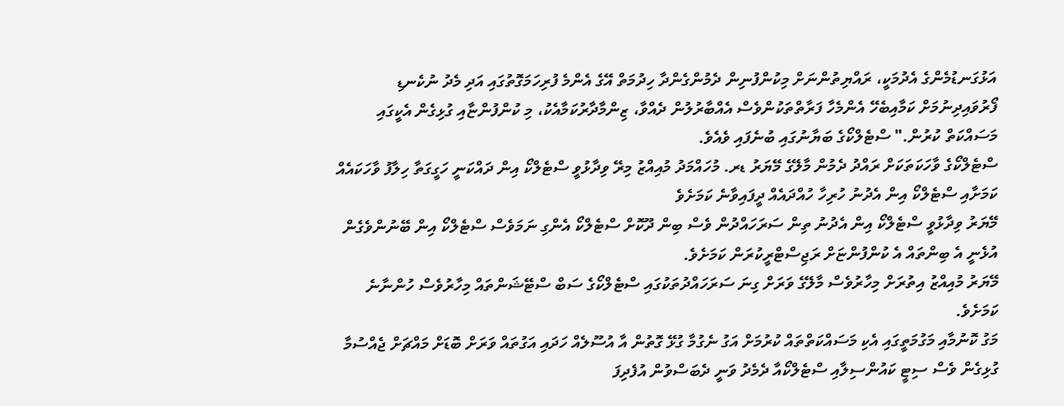އަޅުގަނޑުމެންގެ އެދުމަކީ، ރައްޔިތުންނަށް މިކުންފުނިން ދެމުންގެންދާ ހިދުމަތް އޭގެ އެންމެ ފުރިހަމަގޮތުގައި އަދި މެދު ނުކެނޑި ފޯރުވައިދިނުމަށް ކަމާއިބެހޭ އެންމެހާ ފަރާތްތަކުންވެސް އެއްބާރުލުން ދެއްވާ، ޒިންމާދާރުކަމާއެކު، މި ކުންފުންޏާއި ގުޅިގެން އެކީގައި މަސައްކަތް ކުރުން." ސްޓެލްކޯގެ ބަޔާނުގައި ބުނެފައި ވެއެވެ.
ސްޓެލްކޯގެ ވާހަކަތަކަށް ރައްދު ދެމުން މާލޭގެ މޭޔަރު ޑރ. މުހައްމަދު މުއިއްޒު މިރޭ ވިދާޅުވީ ސްޓެލްކޯ އިން ދައްކަނީ ހަގީގަތާ ހިލާފު ވާހަކައެއް ކަމަށާއި ސްޓެލްކޯ އިން އެދުނު ހުރިހާ ހުއްދައެއް ދީފައިވާނެ ކަމަށެވެ
މޭޔަރު ވިދާޅުވީ ސްޓެލްކޯ އިން އެދުނު ތިން ސަރަހައްދުން ވެސް ބިން ދޫކޮށް ސްޓެލްކޯ އެންގި ނަމަވެސް ސްޓެލްކޯ އިން ބޭނުންވެގެން އުޅެނީ އެ ބިންތައް އެ ކުންފުންޏަށް ރަޖިސްޓްރީކުރަން ކަމަށެވެ.
މޭޔަރު މުއިއްޒު އިތުރަށް މިހާރުވެސް މާލޭގެ ވަރަށް ގިނަ ސަރަހައްދުތަކުގައި ސްޓެލްކޯގެ ސަބް ސްޓޭޝަންތައް މިހާރުވެސް ހުންނާނެ ކަމަށެވެ.
މަގު ކޮނުމާއި މަގުމަތީގައި އެކި މަސައްކަތްތައް ކުރުމަށް އަގު ނެގުމާ ގުޅޭ ގޮތުން އާ އުސޫލެއް ހަދައި އަގުތައް ވަރަށް ބޮޑަށް މައްޗަށް ޖެއްސުމާ ގުޅިގެން ވެސް ސިޓީ ކައުންސިލާއި ސްޓެލްކޯއާ ދެމެދު ވަނީ ދެބަސްވުން އުފެދިފަ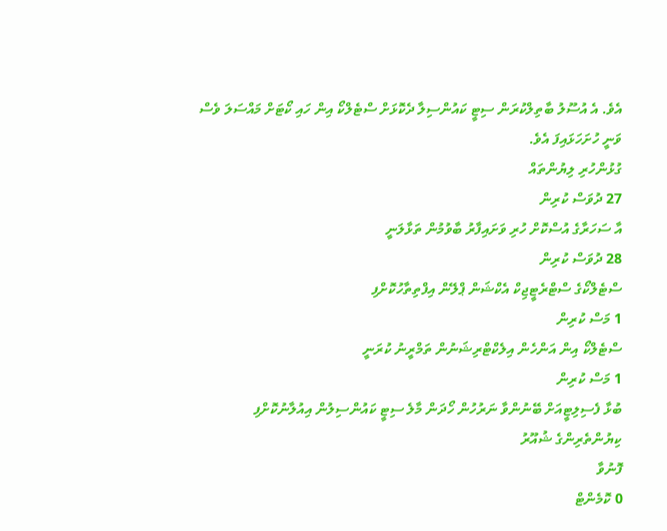އެވެ. އެ އުސޫލު ބާތިލްކުރަން ސިޓީ ކައުންސިލާ ދެކޮޅަށް ސްޓެލްކޯ އިން ހައި ކޯޓަށް މައްސަލަ ވެސް ވަނީ ހުށަހަޅައިފަ އެވެ.
ގުޅުންހުރި ލިޔުންތައް
27 ދުވަސް ކުރިން
އާ ސަހަރާގެ އުސްކޮށް ހުރި ވަށައިފާރު ބާވުމުން ތަޅާލަނީ
28 ދުވަސް ކުރިން
ސްޓެލްކޯގެ ސްޓްރެޓީޖިކް އެކްޝަން ޕްލޭން އިފްތިތާހުކޮށްފި
1 މަސް ކުރިން
ސްޓެލްކޯ އިން އަންހެން އިލެކްޓްރިޝަނުން ތަމްރީނު ކުރަނީ
1 މަސް ކުރިން
ބުޅާ ފެސިލިޓީއަށް ބޭނުންވާ ނަރުހުން ހޯދަން މާލެ ސިޓީ ކައުންސިލުން އިއުލާނުކޮށްފި
ކިޔުންތެރިންގެ ޝުއޫރު
ފޮނުވާ
0 ކޮމެންޓް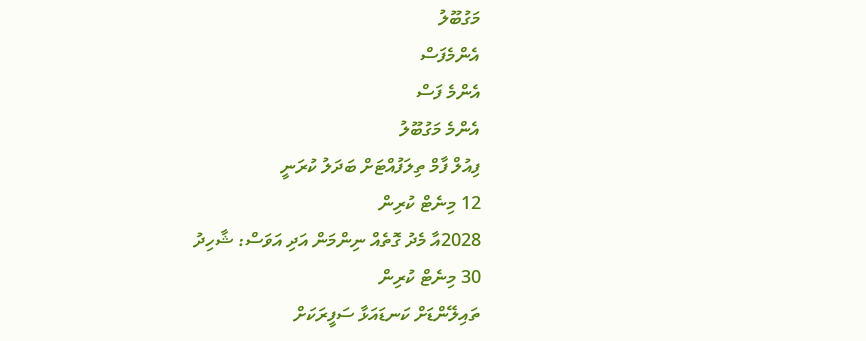މަގުބޫލު
އެންމެފަސް
އެންމެ ފަސް
އެންމެ މަގުބޫލު
ފިއުލް ފާމް ތިލަފުއްޓަށް ބަދަލު ކުރަނީ
12 މިނެޓް ކުރިން
2028އާ މެދު ގޮތެއް ނިންމަން އަދި އަވަސް: ޝާހިދު
30 މިނެޓް ކުރިން
ތައިލޭންޑަށް ކަނޑައަޅާ ސަފީރަކަށް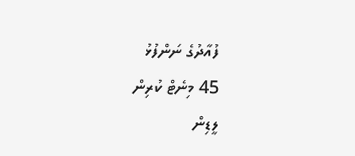ފުއާދުގެ ނަންފުޅު
45 މިނެޓް ކުރިން
ލީޑިން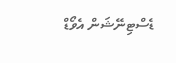ޑެސްޓިނޭޝަން އެވޯޑް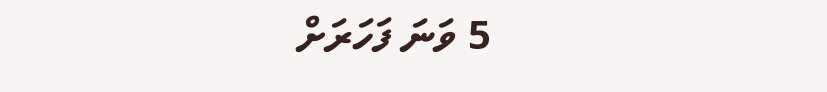5 ވަނަ ފަހަރަށް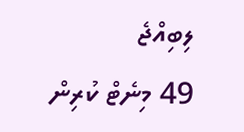ލިބިއްޖެ
49 މިނެޓް ކުރިން